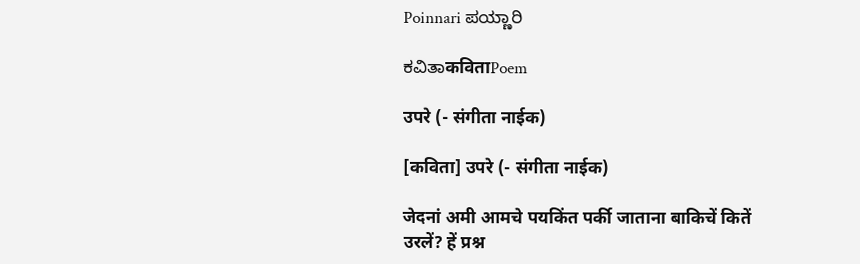Poinnari ಪಯ್ಣಾರಿ

ಕವಿತಾकविताPoem

उपरे (- संगीता नाईक)

[कविता] उपरे (- संगीता नाईक)

जेदनां अमी आमचे पयकिंत पर्की जाताना बाकिचें कितें उरलें? हें प्रश्न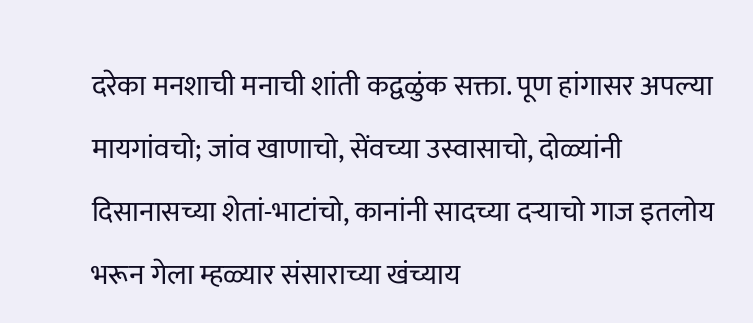दरेका मनशाची मनाची शांती कद्वळुंक सक्ता. पूण हांगासर अपल्या माय‌गांवचो; जांव खाणाचो, सेंवच्या उस्वासाचो, दोळ्यांनी दिसानासच्या शेतां-भाटांचो, कानांनी सादच्या दऱ्याचो गाज इतलोय भरून गेला म्हळ्यार संसाराच्या खंच्याय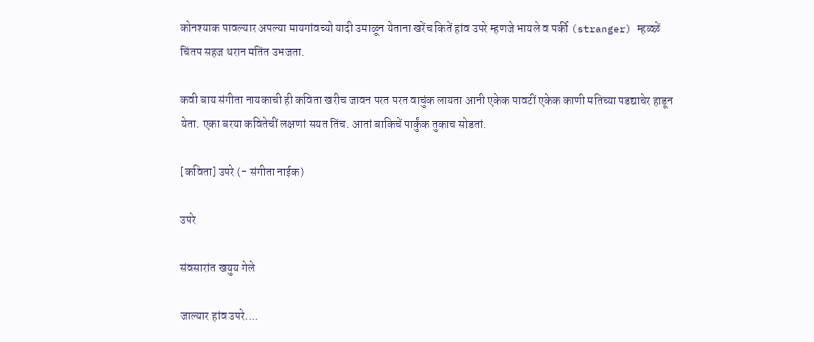कोनश्याक पावल्यार अपल्या माय‌गांवच्यो यादी उमाळून येताना खरेंच कितें हांव उपरे म्हणजे भायले व पर्की (stranger) म्हळ्ळें चिंतप सहज थरान मतिंत उभजता.

कवी बाय संगीता नायकाची ही कविता खरीच जावन परत परत वाचुंक लायता आनी एकेक पावटीं एकेक काणी मतिच्या पडद्याचेर हाडून येता. एका बर‍या कवितेचीं लक्षणां सयत तिंच. आतां बाकिचें पार्कुंक तुकाच सोडतां.

[कविता] उपरे (- संगीता नाईक)

उपरे

संवसारांत खयुय गेले

जाल्यार हांव उपरे....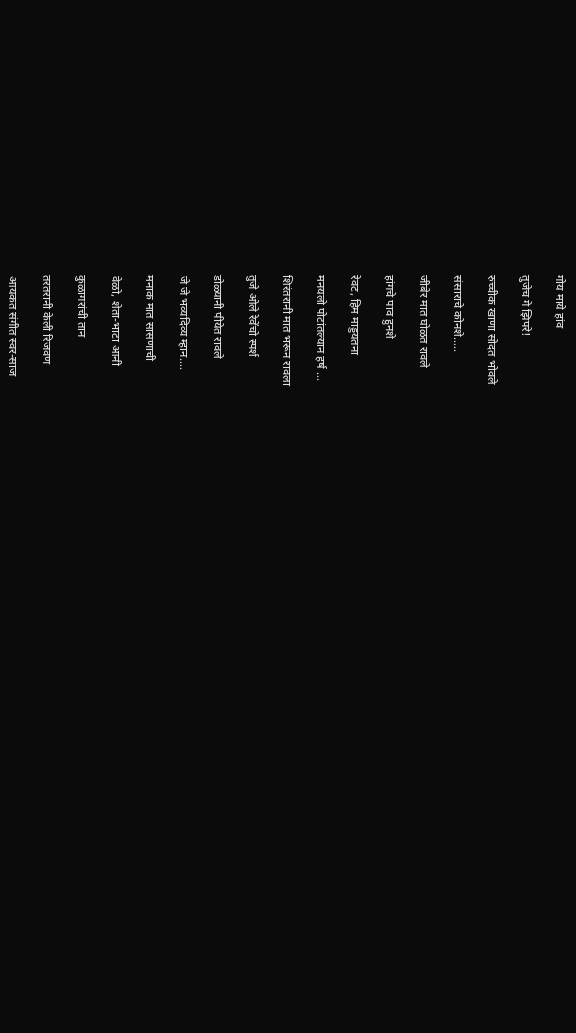गोय माये हांव

तुजेच गे झिपरे!

रुच्चीक खाणा सोदत भोवले

संसाराचे कोनशे.....

जीबेर मात घोळत रावले

हांगचे पाव हुनशे

रेवट, हिम माड्डयतना

मनयलो पोटांतल्यान हर्ष ...

शिरंतरानी मात भरून रावला

तुजे ओले रेवेंचो स्पर्श

डोळ्यानी पीयेत रावले

जे जे भव्यदिव्य म्हान....

मनाक मात सासणाची

वेळो, शेता-भाटा आनी

कुळागरांची तान

तरतरानी केली रिजवण

आयकत संगीत स्वर-साज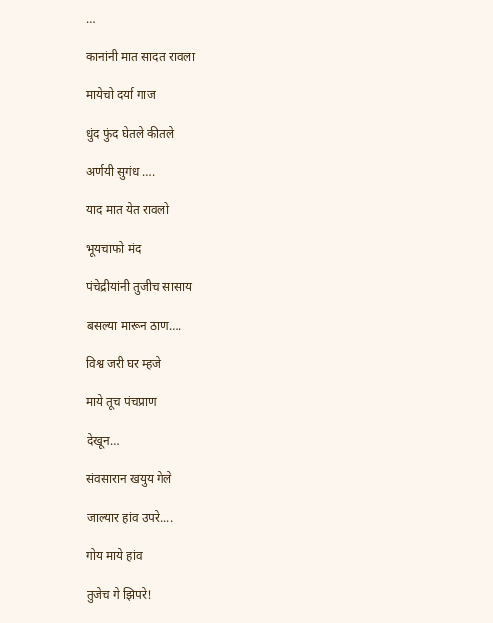…

कानांनी मात सादत रावला

मायेचो दर्या गाज

धुंद फुंद घेतले कीतले

अर्णयी सुगंध ….

याद मात येत रावलो

भूयचाफो मंद

पंचेद्रीयांनी तुजीच सासाय

बसल्या मारून ठाण….

विश्व जरी घर म्हजे

माये तूच पंचप्राण

देखून…

संवसारान खयुय गेले

जाल्यार हांव उपरे....

गोय माये हांव

तुजेच गे झिपरे!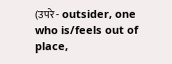(उपरे - outsider, one who is/feels out of place,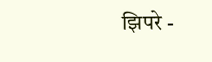झिपरे -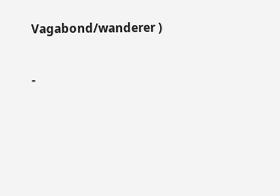Vagabond/wanderer )

-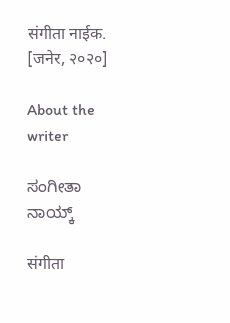संगीता नाईक. [जनेर, २०२०]

About the writer

ಸಂಗೀತಾ ನಾಯ್ಕ್

संगीता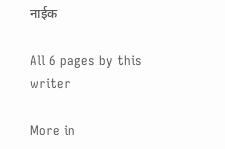नाईक

All 6 pages by this writer

More in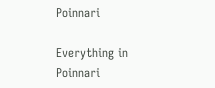Poinnari

Everything in Poinnari